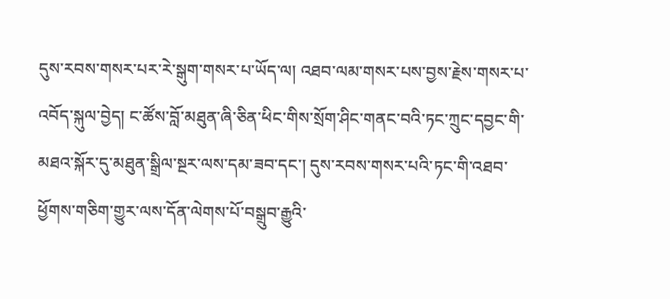དུས་རབས་གསར་པར་རེ་སྒུག་གསར་པ་ཡོད་ལ། འཐབ་ལམ་གསར་པས་བྱས་རྗེས་གསར་པ་འབོད་སྐུལ་བྱེད། ང་ཚོས་བློ་མཐུན་ཞི་ཅིན་ཕིང་གིས་སྲོག་ཤིང་གནང་བའི་ཏང་ཀྲུང་དབྱང་གི་མཐའ་སྐོར་དུ་མཐུན་སྒྲིལ་སྔར་ལས་དམ་ཟབ་དང་། དུས་རབས་གསར་པའི་ཏང་གི་འཐབ་ཕྱོགས་གཅིག་གྱུར་ལས་དོན་ལེགས་པོ་བསྒྲུབ་རྒྱུའི་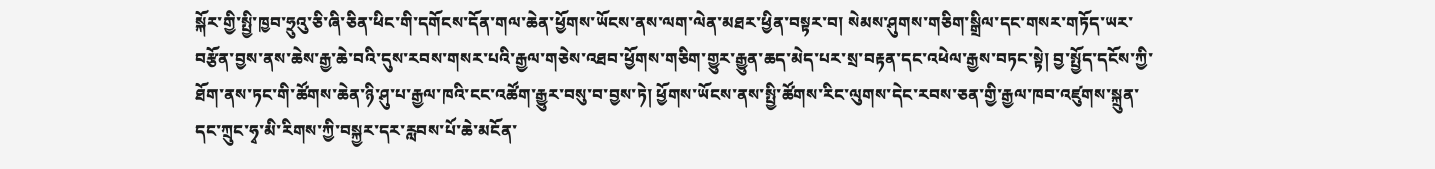སྐོར་གྱི་སྤྱི་ཁྱབ་ཧྲུའུ་ཅི་ཞི་ཅིན་ཕིང་གི་དགོངས་དོན་གལ་ཆེན་ཕྱོགས་ཡོངས་ནས་ལག་ལེན་མཐར་ཕྱིན་བསྟར་བ། སེམས་ཤུགས་གཅིག་སྒྲིལ་དང་གསར་གཏོད་ཡར་བརྩོན་བྱས་ནས་ཆེས་རྒྱ་ཆེ་བའི་དུས་རབས་གསར་པའི་རྒྱལ་གཅེས་འཐབ་ཕྱོགས་གཅིག་གྱུར་རྒྱུན་ཆད་མེད་པར་སྲ་བརྟན་དང་འཕེལ་རྒྱས་བཏང་སྟེ། བྱ་སྤྱོད་དངོས་ཀྱི་ཐོག་ནས་ཏང་གི་ཚོགས་ཆེན་ཉི་ཤུ་པ་རྒྱལ་ཁའི་ངང་འཚོག་རྒྱུར་བསུ་བ་བྱས་ཏེ། ཕྱོགས་ཡོངས་ནས་སྤྱི་ཚོགས་རིང་ལུགས་དེང་རབས་ཅན་གྱི་རྒྱལ་ཁབ་འཛུགས་སྐྲུན་དང་ཀྲུང་ཧྭ་མི་རིགས་ཀྱི་བསྐྱར་དར་རླབས་པོ་ཆེ་མངོན་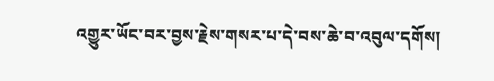འགྱུར་ཡོང་བར་བྱས་རྗེས་གསར་པ་དེ་བས་ཆེ་བ་འབུལ་དགོས།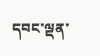དབང་ལྡན་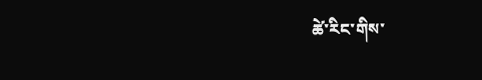ཚེ་རིང་གིས་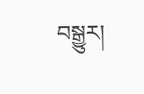བསྒྱུར།